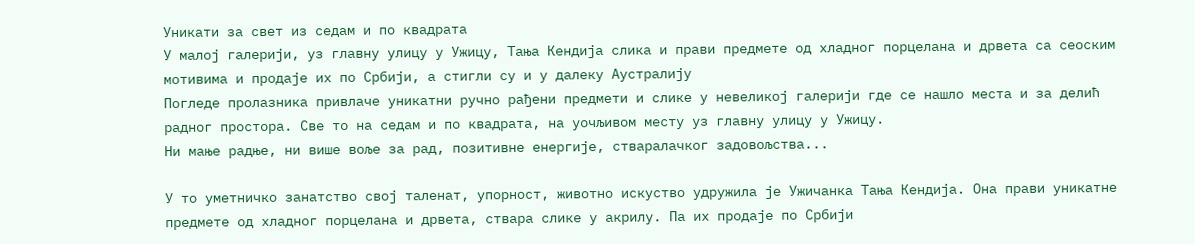Уникати за свет из седам и по квадрата
У малој галерији, уз главну улицу у Ужицу, Тања Кендија слика и прави предмете од хладног порцелана и дрвета са сеоским мотивима и продаје их по Србији, а стигли су и у далеку Аустралију
Погледе пролазника привлаче уникатни ручно рађени предмети и слике у невеликој галерији где се нашло места и за делић радног простора. Све то на седам и по квадрата, на уочљивом месту уз главну улицу у Ужицу.
Ни мање радње, ни више воље за рад, позитивне енергије, стваралачког задовољства...

У то уметничко занатство свој таленат, упорност, животно искуство удружила је Ужичанка Тања Кендија. Она прави уникатне предмете од хладног порцелана и дрвета, ствара слике у акрилу. Па их продаје по Србији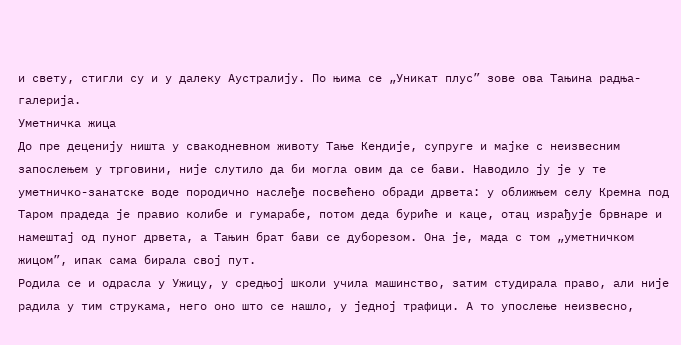и свету, стигли су и у далеку Аустралију. По њима се „Уникат плус” зове ова Тањина радња-галерија.
Уметничка жица
До пре деценију ништа у свакодневном животу Тање Кендије, супруге и мајке с неизвесним запослењем у трговини, није слутило да би могла овим да се бави. Наводило ју је у те уметничко-занатске воде породично наслеђе посвећено обради дрвета: у оближњем селу Кремна под Таром прадеда је правио колибе и гумарабе, потом деда буриће и каце, отац израђује брвнаре и намештај од пуног дрвета, а Тањин брат бави се дуборезом. Она је, мада с том „уметничком жицом”, ипак сама бирала свој пут.
Родила се и одрасла у Ужицу, у средњој школи учила машинство, затим студирала право, али није радила у тим струкама, него оно што се нашло, у једној трафици. А то упослење неизвесно,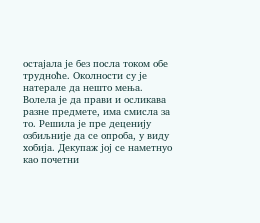остајала је без посла током обе трудноће. Околности су је натерале да нешто мења.
Волела је да прави и осликава разне предмете, има смисла за то. Решила је пре деценију озбиљније да се опроба, у виду хобија. Декупаж јој се наметнуо као почетни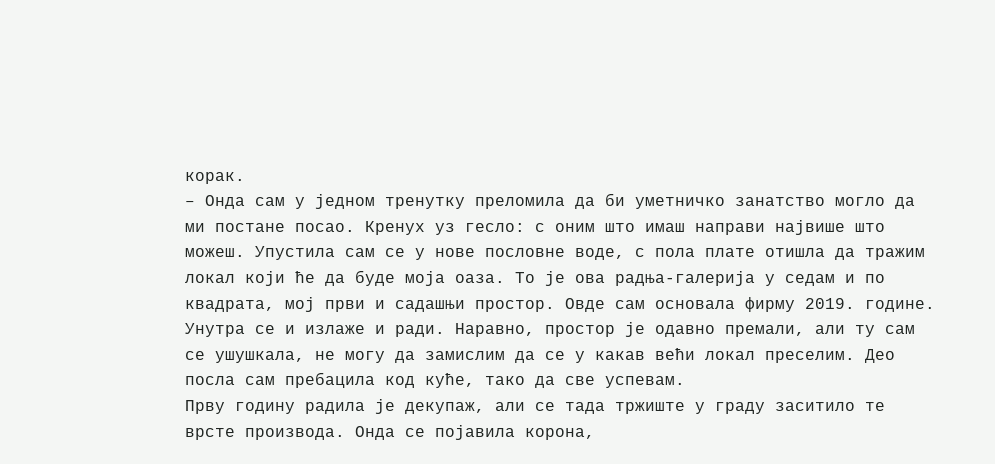корак.
– Онда сам у једном тренутку преломила да би уметничко занатство могло да ми постане посао. Кренух уз гесло: с оним што имаш направи највише што можеш. Упустила сам се у нове пословне воде, с пола плате отишла да тражим локал који ће да буде моја оаза. То је ова радња-галерија у седам и по квадрата, мој први и садашњи простор. Овде сам основала фирму 2019. године. Унутра се и излаже и ради. Наравно, простор је одавно премали, али ту сам се ушушкала, не могу да замислим да се у какав већи локал преселим. Део посла сам пребацила код куће, тако да све успевам.
Прву годину радила је декупаж, али се тада тржиште у граду заситило те врсте производа. Онда се појавила корона,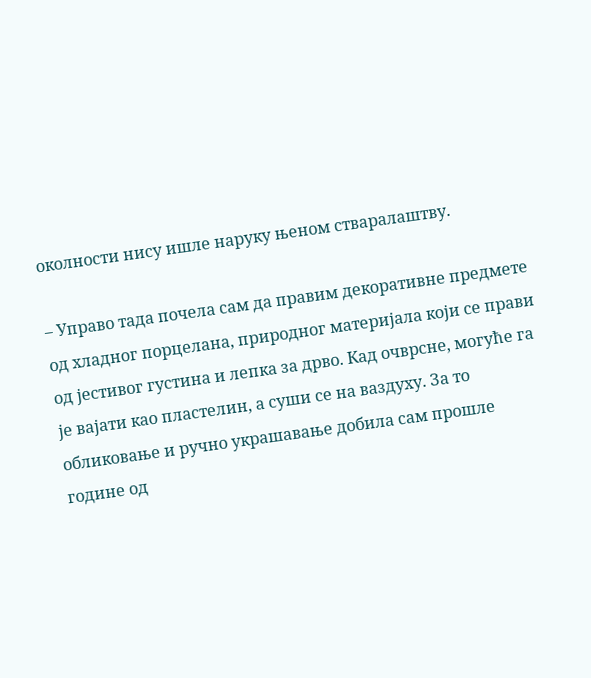околности нису ишле наруку њеном стваралаштву.

– Управо тада почела сам да правим декоративне предмете од хладног порцелана, природног материјала који се прави од јестивог густина и лепка за дрво. Кад очврсне, могуће га је вајати као пластелин, а суши се на ваздуху. За то обликовање и ручно украшавање добила сам прошле године од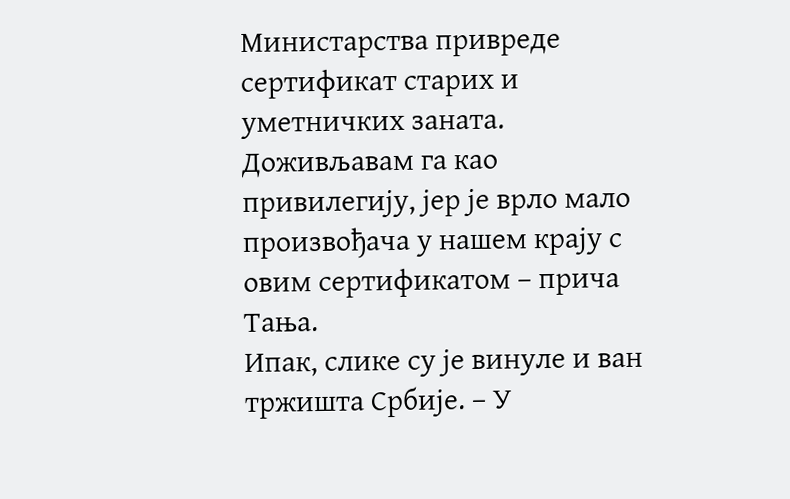Министарства привреде сертификат старих и уметничких заната. Доживљавам га као привилегију, јер је врло мало произвођача у нашем крају с овим сертификатом – прича Тања.
Ипак, слике су је винуле и ван тржишта Србије. – У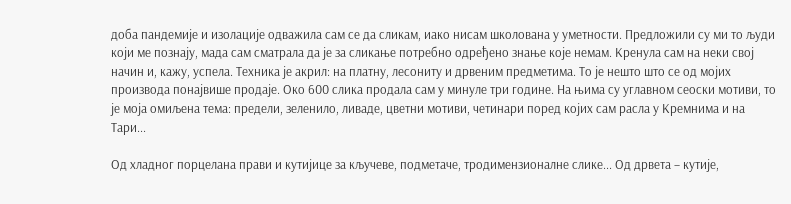доба пандемије и изолације одважила сам се да сликам, иако нисам школована у уметности. Предложили су ми то људи који ме познају, мада сам сматрала да је за сликање потребно одређено знање које немам. Кренула сам на неки свој начин и, кажу, успела. Техника је акрил: на платну, лесониту и дрвеним предметима. То је нешто што се од мојих производа понајвише продаје. Око 600 слика продала сам у минуле три године. На њима су углавном сеоски мотиви, то је моја омиљена тема: предели, зеленило, ливаде, цветни мотиви, четинари поред којих сам расла у Кремнима и на Тари...

Од хладног порцелана прави и кутијице за кључеве, подметаче, тродимензионалне слике... Од дрвета – кутије,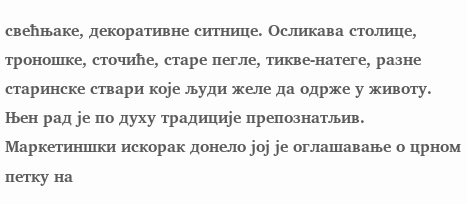свећњаке, декоративне ситнице. Осликава столице, троношке, сточиће, старе пегле, тикве-натеге, разне старинске ствари које људи желе да одрже у животу. Њен рад је по духу традиције препознатљив.
Маркетиншки искорак донело јој је оглашавање о црном петку на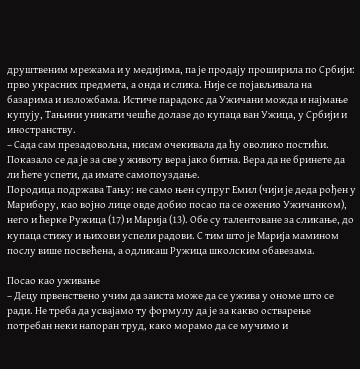друштвеним мрежама и у медијима, па је продају проширила по Србији: прво украсних предмета, а онда и слика. Није се појављивала на базарима и изложбама. Истиче парадокс да Ужичани можда и најмање купују, Тањини уникати чешће долазе до купаца ван Ужица, у Србији и иностранству.
– Сада сам презадовољна, нисам очекивала да ћу оволико постићи. Показало се да је за све у животу вера јако битна. Вера да не бринете да ли ћете успети, да имате самопоуздање.
Породица подржава Тању: не само њен супруг Емил (чији је деда рођен у Марибору, као војно лице овде добио посао па се оженио Ужичанком), него и ћерке Ружица (17) и Марија (13). Обе су талентоване за сликање, до купаца стижу и њихови успели радови. С тим што је Марија мамином послу више посвећена, а одликаш Ружица школским обавезама.

Посао као уживање
– Децу првенствено учим да заиста може да се ужива у ономе што се ради. Не треба да усвајамо ту формулу да је за какво остварење потребан неки напоран труд, како морамо да се мучимо и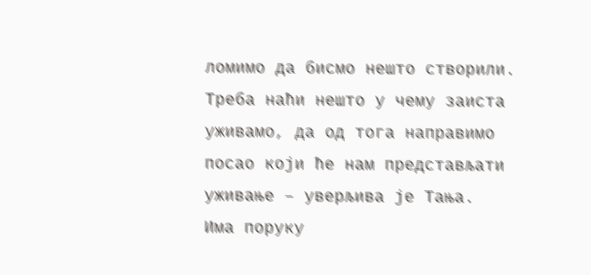ломимо да бисмо нешто створили. Треба наћи нешто у чему заиста уживамо, да од тога направимо посао који ће нам представљати уживање – уверљива је Тања.
Има поруку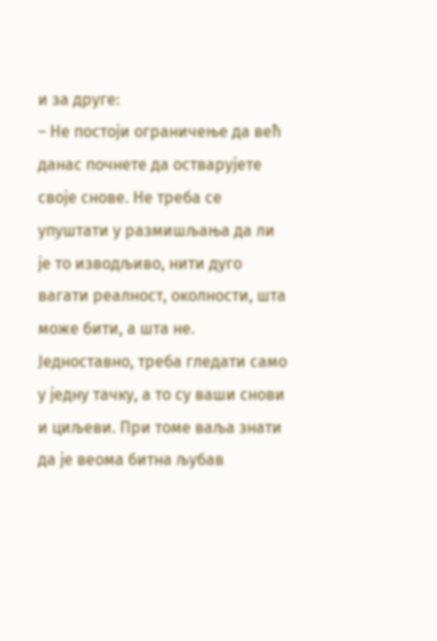и за друге:
– Не постоји ограничење да већ данас почнете да остварујете своје снове. Не треба се упуштати у размишљања да ли је то изводљиво, нити дуго вагати реалност, околности, шта може бити, а шта не. Једноставно, треба гледати само у једну тачку, а то су ваши снови и циљеви. При томе ваља знати да је веома битна љубав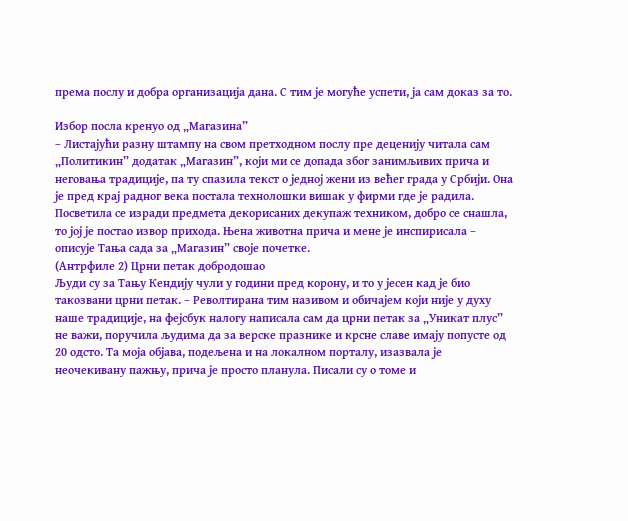према послу и добра организација дана. С тим је могуће успети, ја сам доказ за то.

Избор посла кренуо од „Магазина”
– Листајући разну штампу на свом претходном послу пре деценију читала сам „Политикин” додатак „Магазин”, који ми се допада због занимљивих прича и неговања традиције, па ту спазила текст о једној жени из већег града у Србији. Она је пред крај радног века постала технолошки вишак у фирми где је радила. Посветила се изради предмета декорисаних декупаж техником, добро се снашла, то јој је постао извор прихода. Њена животна прича и мене је инспирисала – описује Тања сада за „Магазин” своје почетке.
(Антрфиле 2) Црни петак добродошао
Људи су за Тању Кендију чули у години пред корону, и то у јесен кад је био такозвани црни петак. – Револтирана тим називом и обичајем који није у духу наше традиције, на фејсбук налогу написала сам да црни петак за „Уникат плус” не важи, поручила људима да за верске празнике и крсне славе имају попусте од 20 одсто. Та моја објава, подељена и на локалном порталу, изазвала је неочекивану пажњу, прича је просто планула. Писали су о томе и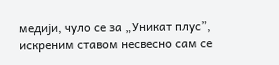медији, чуло се за „Уникат плус”, искреним ставом несвесно сам се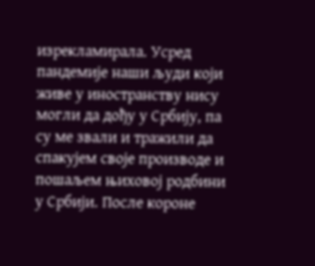изрекламирала. Усред пандемије наши људи који живе у иностранству нису могли да дођу у Србију, па су ме звали и тражили да спакујем своје производе и пошаљем њиховој родбини у Србији. После короне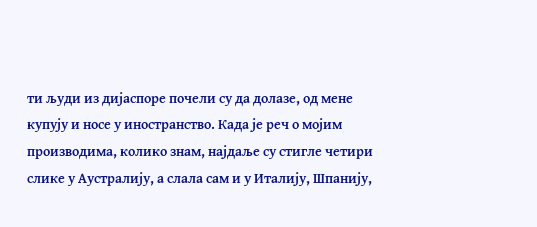ти људи из дијаспоре почели су да долазе, од мене купују и носе у иностранство. Када је реч о мојим производима, колико знам, најдаље су стигле четири слике у Аустралију, а слала сам и у Италију, Шпанију,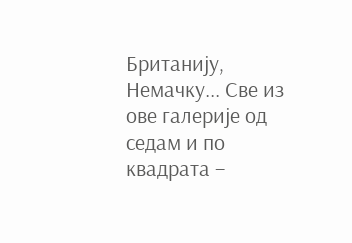Британију, Немачку... Све из ове галерије од седам и по квадрата –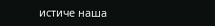истиче наша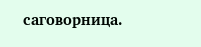саговорница.